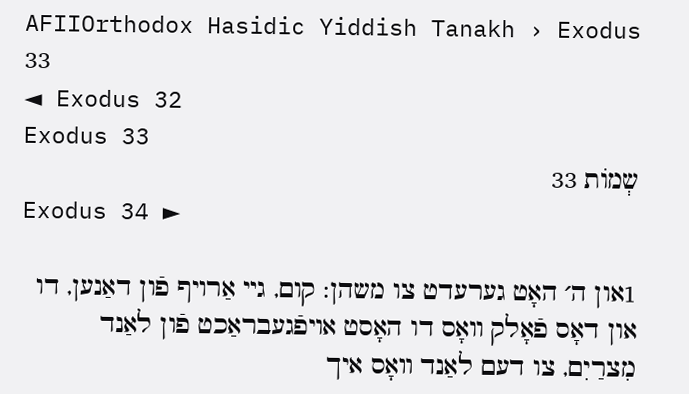AFIIOrthodox Hasidic Yiddish Tanakh › Exodus 33
◄ Exodus 32
Exodus 33
שְמוֹת 33
Exodus 34 ►

1און ה׳ האָט גערעדט צו משהן: קום, גײ אַרױף פֿון דאַנען, דו און דאָס פֿאָלק װאָס דו האָסט אױפֿגעבראַכט פֿון לאַנד מִצרַיִם, צו דעם לאַנד װאָס איך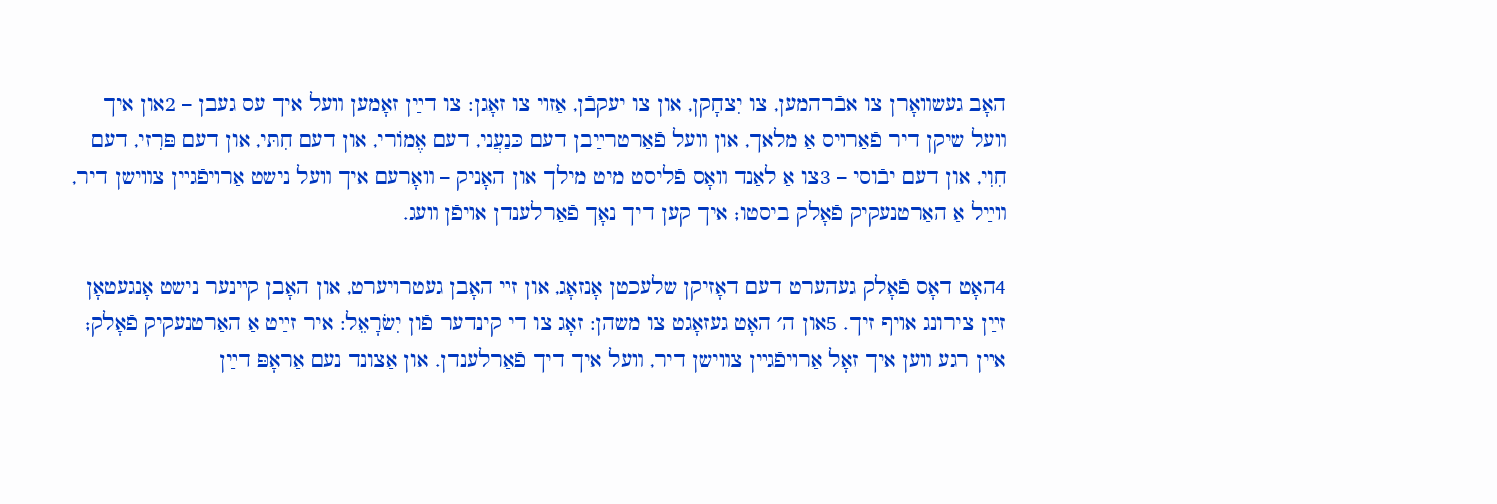האָב געשװאָרן צו אבֿרהמען, צו יִצחָקן, און צו יעקבֿן, אַזױ צו זאָגן: צו דײַן זאָמען װעל איך עס געבן – 2און איך װעל שיקן דיר פֿאַרױס אַ מלאך, און װעל פֿאַרטרײַבן דעם כּנַעֲני, דעם אֶמוֹרי, און דעם חִתּי, און דעם פּרִזי, דעם חִוִי, און דעם יבֿוסי – 3צו אַ לאַנד װאָס פֿליסט מיט מילך און האָניק – װאָרעם איך װעל נישט אַרױפֿגײן צװישן דיר, װײַל אַ האַרטנעקיק פֿאָלק ביסטו; איך קען דיך נאָך פֿאַרלענדן אױפֿן װעג.

4האָט דאָס פֿאָלק געהערט דעם דאָזיקן שלעכטן אָנזאָג, און זײ האָבן געטרױערט, און האָבן קײנער נישט אָנגעטאָן זײַן צירונג אױף זיך. 5און ה׳ האָט געזאָגט צו משהן: זאָג צו די קינדער פֿון יִשׂרָאֵל: איר זײַט אַ האַרטנעקיק פֿאָלק; אײן רגע װען איך זאָל אַרױפֿגײן צװישן דיר, װעל איך דיך פֿאַרלענדן. און אַצונד נעם אַראָפּ דײַן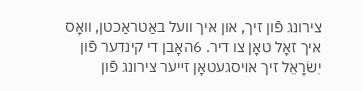צירונג פֿון זיך, און איך װעל באַטראַכטן, װאָס איך זאָל טאָן צו דיר. 6האָבן די קינדער פֿון יִשׂרָאֵל זיך אױסגעטאָן זײער צירונג פֿון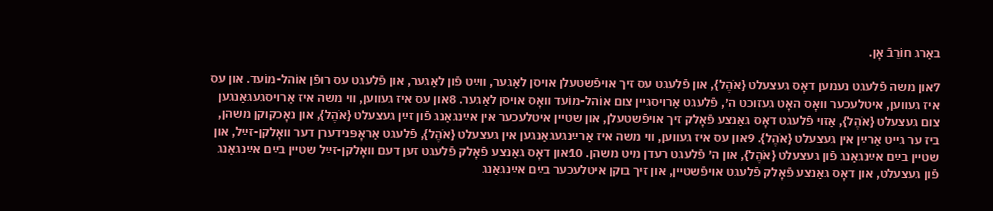באַרג חוֹרֵבֿ אָן.

7און משה פֿלעגט נעמען דאָס געצעלט {אֹהֶל}, און פֿלעגט עס זיך אױפֿשטעלן אױסן לאַגער, װײַט פֿון לאַגער, און פֿלעגט עס רופֿן אוֹהל-מוֹעד. און עס איז געװען, איטלעכער װאָס האָט געזוכט ה׳, פֿלעגט אַרױסגײן צום אוֹהל-מוֹעד װאָס אױסן לאַגער. 8און עס איז געװען, װי משה איז אַרױסגעגאַנגען צום געצעלט {אֹהֶל}, אַזױ פֿלעגט דאָס גאַנצע פֿאָלק זיך אױפֿשטעלן, און שטײן איטלעכער אין אײַנגאַנג פֿון זײַן געצעלט {אֹהֶל}, און נאָכקוקן משהן, ביז ער גײט אַרײַן אין געצעלט {אֹהֶל}. 9און עס איז געװען, װי משה איז אַרײַנגעגאַנגען אין געצעלט {אֹהֶל}, פֿלעגט אַראָפּנידערן דער װאָלקן-זײַל, און שטײן בײַם אײַנגאַנג פֿון געצעלט {אֹהֶל}, און ה׳ פֿלעגט רעדן מיט משהן. 10און דאָס גאַנצע פֿאָלק פֿלעגט זען דעם װאָלקן-זײַל שטײן בײַם אײַנגאַנג פֿון געצעלט, און דאָס גאַנצע פֿאָלק פֿלעגט אױפֿשטײן, און זיך בוקן איטלעכער בײַם אײַנגאַנג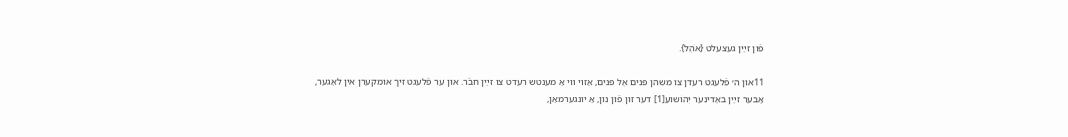פֿון זײַן געצעלט {אֹהֶל}.

11און ה׳ פֿלעגט רעדן צו משהן פּנים אֶל פּנים, אַזױ װי אַ מענטש רעדט צו זײַן חבֿר. און ער פֿלעגט זיך אומקערן אין לאַגער, אָבער זײַן באַדינער יְהוֹשועַ[1] דער זון פֿון נון, אַ יונגערמאַן,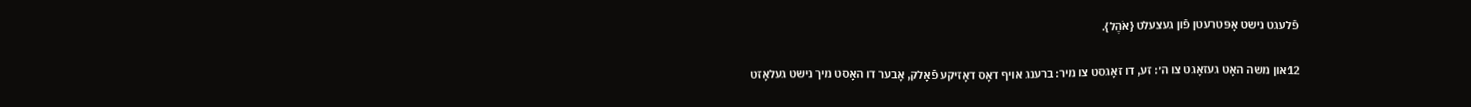פֿלעגט נישט אָפּטרעטן פֿון געצעלט {אֹהֶל}.

12און משה האָט געזאָגט צו ה׳: זע, דו זאָגסט צו מיר: ברענג אױף דאָס דאָזיקע פֿאָלק, אָבער דו האָסט מיך נישט געלאָזט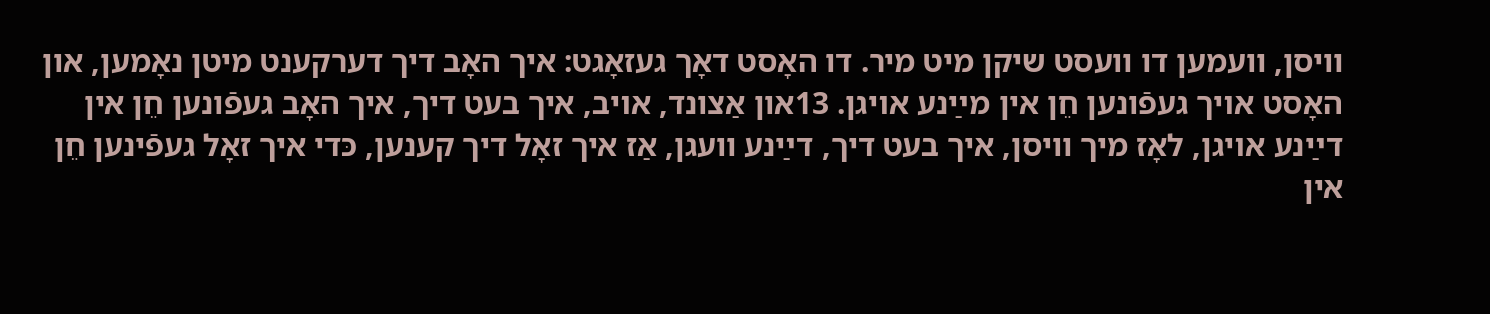װיסן, װעמען דו װעסט שיקן מיט מיר. דו האָסט דאָך געזאָגט: איך האָב דיך דערקענט מיטן נאָמען, און האָסט אױך געפֿונען חֵן אין מײַנע אױגן. 13און אַצונד, אױב, איך בעט דיך, איך האָב געפֿונען חֵן אין דײַנע אױגן, לאָז מיך װיסן, איך בעט דיך, דײַנע װעגן, אַז איך זאָל דיך קענען, כּדי איך זאָל געפֿינען חֵן אין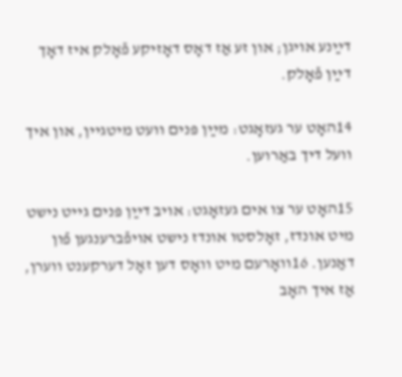דײַנע אױגן; און זע אַז דאָס דאָזיקע פֿאָלק איז דאָך דײַן פֿאָלק.

14האָט ער געזאָגט: מײַן פּנים װעט מיטגײן, און איך װעל דיך באַרוען.

15האָט ער צו אים געזאָגט: אױב דײַן פּנים גײט נישט מיט אונדז, זאָלסטו אונדז נישט אױפֿברענגען פֿון דאַנען. 16װאָרעם מיט װאָס דען זאָל דערקענט װערן, אַז איך האָב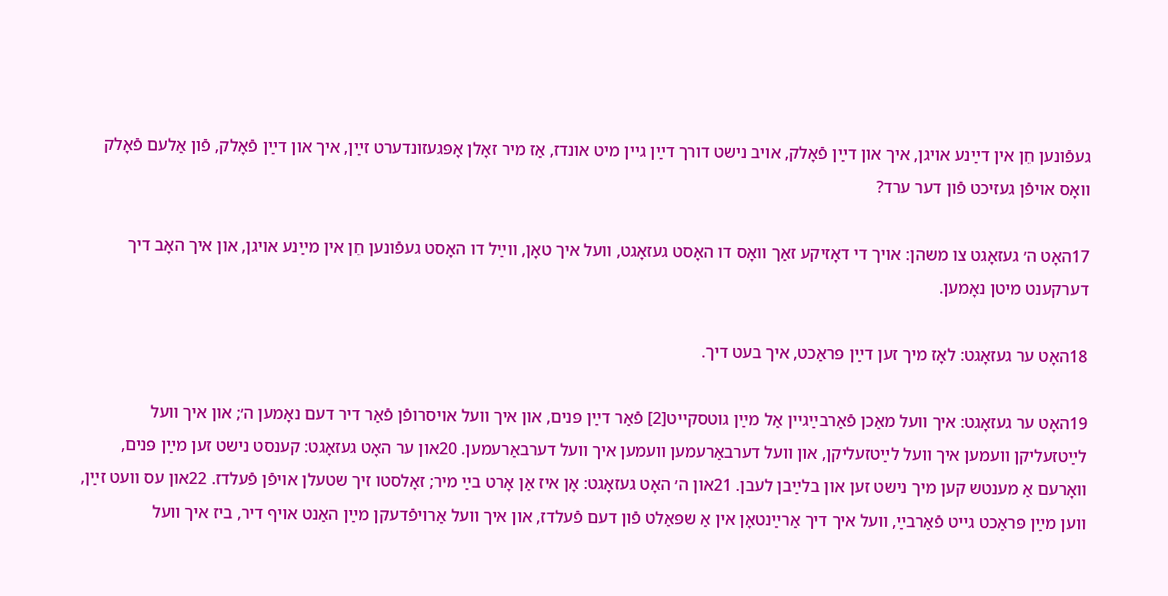געפֿונען חֵן אין דײַנע אױגן, איך און דײַן פֿאָלק, אױב נישט דורך דײַן גײן מיט אונדז, אַז מיר זאָלן אָפּגעזונדערט זײַן, איך און דײַן פֿאָלק, פֿון אַלעם פֿאָלק װאָס אױפֿן געזיכט פֿון דער ערד?

17האָט ה׳ געזאָגט צו משהן: אױך די דאָזיקע זאַך װאָס דו האָסט געזאָגט, װעל איך טאָן, װײַל דו האָסט געפֿונען חֵן אין מײַנע אױגן, און איך האָב דיך דערקענט מיטן נאָמען.

18האָט ער געזאָגט: לאָז מיך זען דײַן פּראַכט, איך בעט דיך.

19האָט ער געזאָגט: איך װעל מאַכן פֿאַרבײַגײן אַל מײַן גוטסקײט[2] פֿאַר דײַן פּנים, און איך װעל אױסרופֿן פֿאַר דיר דעם נאָמען ה׳; און איך װעל לײַטזעליקן װעמען איך װעל לײַטזעליקן, און װעל דערבאַרעמען װעמען איך װעל דערבאַרעמען. 20און ער האָט געזאָגט: קענסט נישט זען מײַן פּנים, װאָרעם אַ מענטש קען מיך נישט זען און בלײַבן לעבן. 21און ה׳ האָט געזאָגט: אָן איז אַן אָרט בײַ מיר; זאָלסטו זיך שטעלן אױפֿן פֿעלדז. 22און עס װעט זײַן, װען מײַן פּראַכט גײט פֿאַרבײַ, װעל איך דיך אַרײַנטאָן אין אַ שפּאַלט פֿון דעם פֿעלדז, און איך װעל אַרױפֿדעקן מײַן האַנט אױף דיר, ביז איך װעל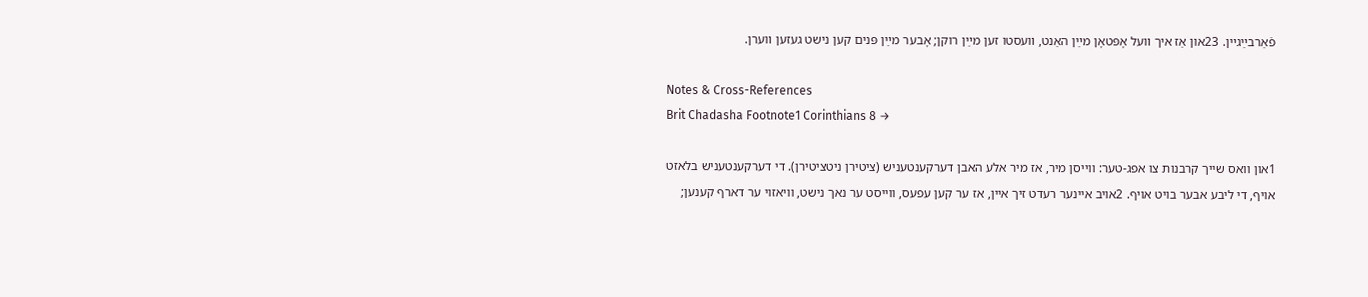פֿאַרבײַגײן. 23און אַז איך װעל אָפּטאָן מײַן האַנט, װעסטו זען מײַן רוקן; אָבער מײַן פּנים קען נישט געזען װערן.

Notes & Cross-References
Brit Chadasha Footnote1 Corinthians 8 →

1און וואס שייך קרבנות צו אפג‑טער: ווייסן מיר, אז מיר אלע האבן דערקענטעניש (ציטירן ניטציטירן). די דערקענטעניש בלאזט אויף, די ליבע אבער בויט אויף. 2אויב איינער רעדט זיך איין, אז ער קען עפעס, ווייסט ער נאך נישט, וויאזוי ער דארף קענען;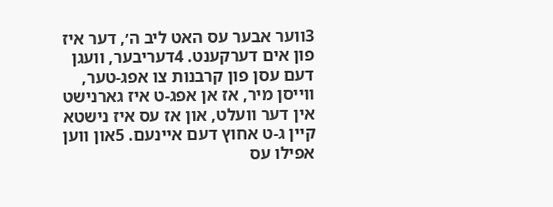3ווער אבער עס האט ליב ה׳, דער איז פון אים דערקענט. 4דעריבער, וועגן דעם עסן פון קרבנות צו אפג‑טער, ווייסן מיר, אז אן אפג‑ט איז גארנישט אין דער וועלט, און אז עס איז נישטא קיין ג‑ט אחוץ דעם איינעם. 5און ווען אפילו עס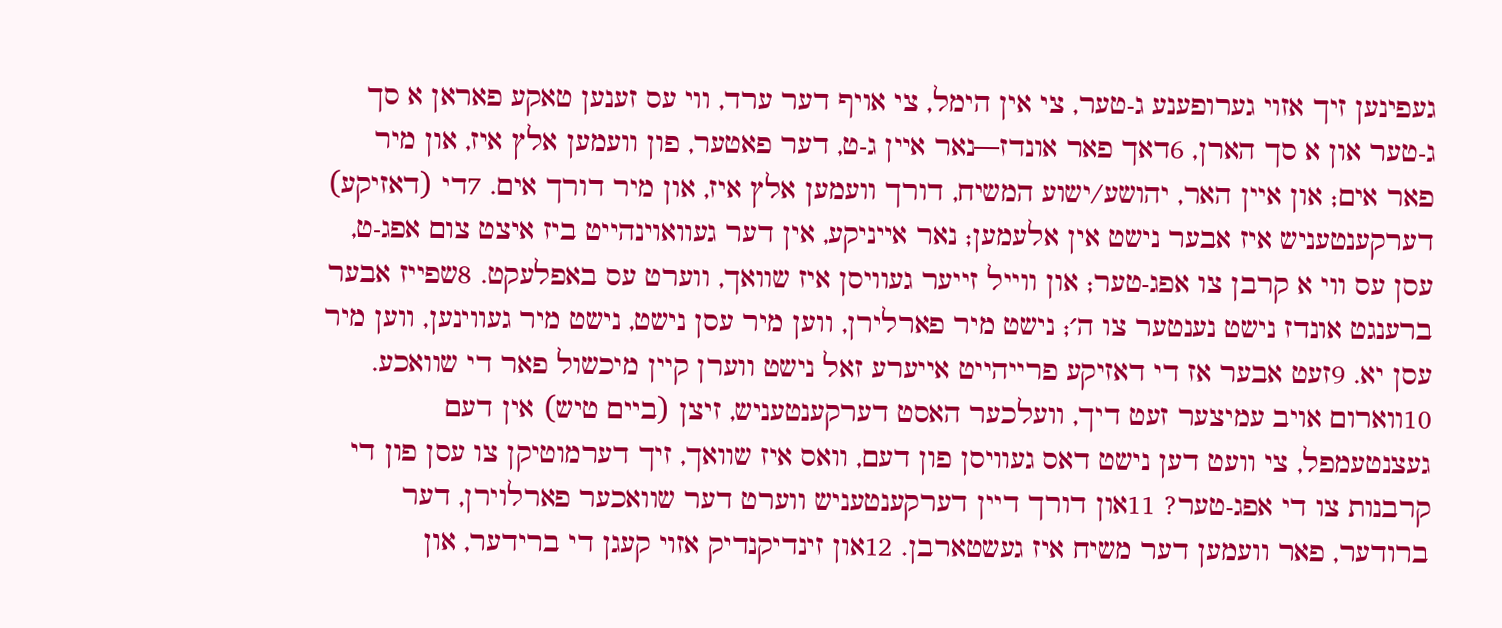געפינען זיך אזוי גערופענע ג‑טער, צי אין הימל, צי אויף דער ערד, ווי עס זענען טאקע פאראן א סך ג‑טער און א סך הארן, 6דאך פאר אונדז—נאר איין ג‑ט, דער פאטער, פון וועמען אלץ איז, און מיר פאר אים; און איין האר, יהושע/ישוע המשיח, דורך וועמען אלץ איז, און מיר דורך אים. 7די (דאזיקע) דערקענטעניש איז אבער נישט אין אלעמען; נאר אייניקע, אין דער געוואוינהייט ביז איצט צום אפג‑ט, עסן עס ווי א קרבן צו אפג-טער; און ווייל זייער געוויסן איז שוואך, ווערט עס באפלעקט. 8שפייז אבער ברענגט אונדז נישט נענטער צו ה׳; נישט מיר פארלירן, ווען מיר עסן נישט, נישט מיר געווינען, ווען מיר עסן יא. 9זעט אבער אז די דאזיקע פרייהייט אייערע זאל נישט ווערן קיין מיכשול פאר די שוואכע. 10ווארום אויב עמיצער זעט דיך, וועלכער האסט דערקענטעניש, זיצן (ביים טיש) אין דעם געצנטעמפל, צי וועט דען נישט דאס געוויסן פון דעם, וואס איז שוואך, זיך דערמוטיקן צו עסן פון די קרבנות צו די אפג‑טער? 11און דורך דיין דערקענטעניש ווערט דער שוואכער פארלוירן, דער ברודער, פאר וועמען דער משיח איז געשטארבן. 12און זינדיקנדיק אזוי קעגן די ברידער, און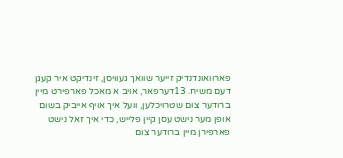פארוואונדנדיק זייער שוואך געוויסן, זינדיקט איר קעגן דעם משיח. 13דערפאר, אויב א מאכל פארפירט מיין ברודער צום שטרויכלען, וועל איך אויף אייביק בשום אופן מער נישט עסן קיין פלייש, כדי איך זאל נישט פארפירן מיין ברודער צום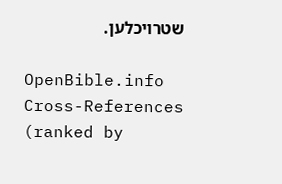שטרויכלען.

OpenBible.info Cross-References (ranked by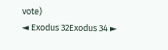vote)
◄ Exodus 32Exodus 34 ►